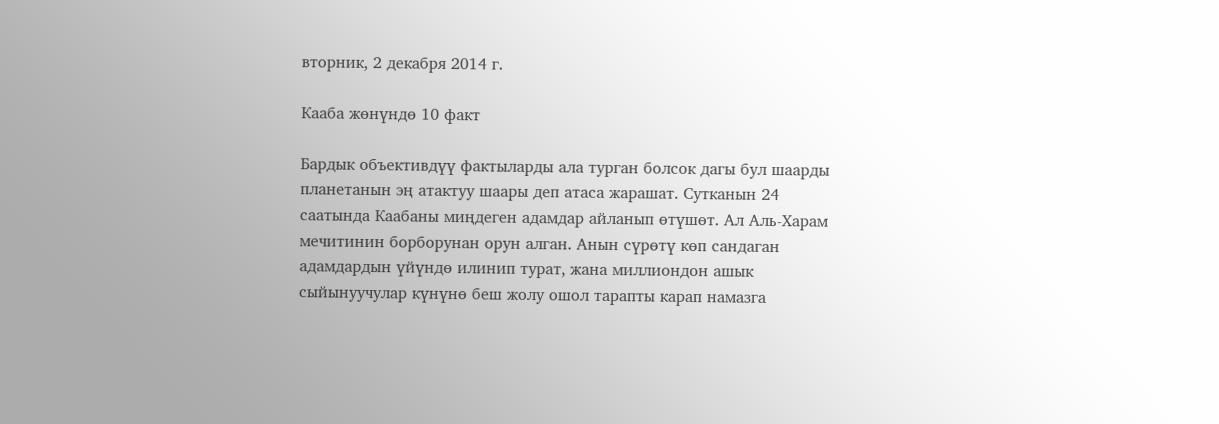вторник, 2 декабря 2014 г.

Кааба жөнүндө 10 факт

Бардык объективдүү фактыларды ала турган болсок дагы бул шаарды планетанын эң атактуу шаары деп атаса жарашат. Сутканын 24 саатында Каабаны миңдеген адамдар айланып өтүшөт. Ал Аль-Харам мечитинин борборунан орун алган. Анын сүрөтү көп сандаган адамдардын үйүндө илинип турат, жана миллиондон ашык сыйынуучулар күнүнө беш жолу ошол тарапты карап намазга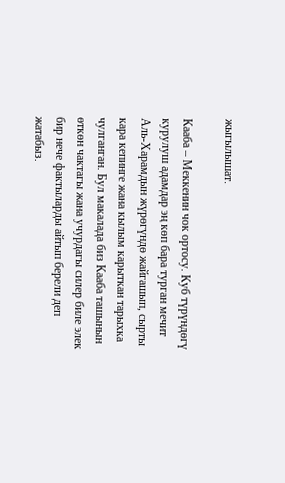жыгылышат.

Кааба – Меккенин чок ортосу. Куб түрүндөгү курулуш адамдар эң көп бара турган мечит Аль-Харамдын жүрөгүндө жайгашып, сырты кара кепинге жана кылым карыткан тарыхка чулганган. Бул макалада биз Кааба ташынын өткөн чактагы жана учурдагы силер биле элек бир нече фактыларды айтып берели деп жатабыз.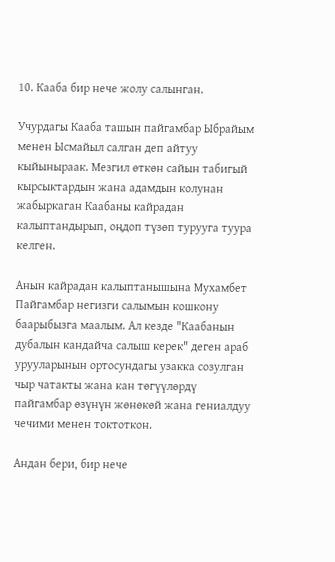10. Кааба бир нече жолу салынган.

Учурдагы Кааба ташын пайгамбар Ыбрайым менен Ысмайыл салган деп айтуу кыйыныраак. Мезгил өткөн сайын табигый кырсыктардын жана адамдын колунан жабыркаган Каабаны кайрадан калыптандырып, оңдоп түзөп турууга туура келген.

Анын кайрадан калыптанышына Мухамбет Пайгамбар негизги салымын кошкону баарыбызга маалым. Ал кезде "Каабанын дубалын кандайча салыш керек" деген араб урууларынын ортосундагы узакка созулган чыр чатакты жана кан төгүүлөрдү пайгамбар өзүнүн жөнөкөй жана гениалдуу чечими менен токтоткон.

Андан бери, бир нече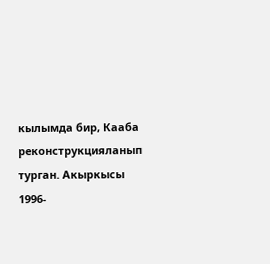кылымда бир, Кааба реконструкцияланып турган. Акыркысы 1996-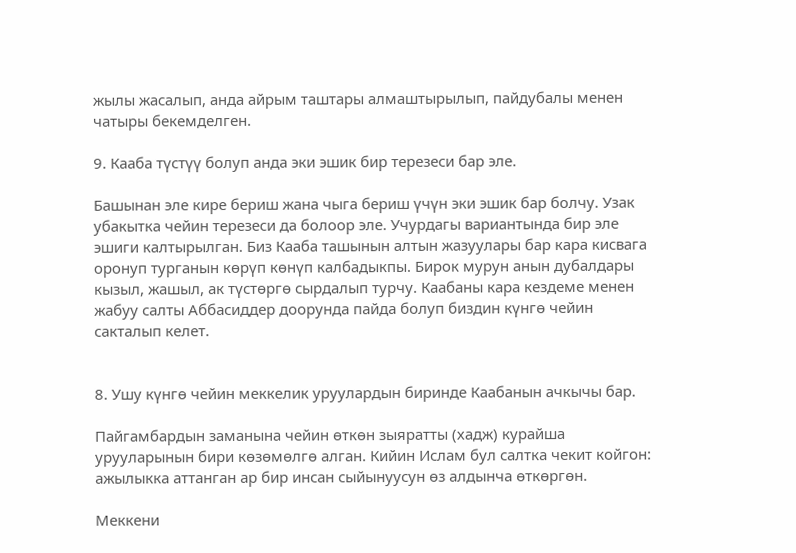жылы жасалып, анда айрым таштары алмаштырылып, пайдубалы менен чатыры бекемделген.

9. Кааба түстүү болуп анда эки эшик бир терезеси бар эле.

Башынан эле кире бериш жана чыга бериш үчүн эки эшик бар болчу. Узак убакытка чейин терезеси да болоор эле. Учурдагы вариантында бир эле эшиги калтырылган. Биз Кааба ташынын алтын жазуулары бар кара кисвага оронуп турганын көрүп көнүп калбадыкпы. Бирок мурун анын дубалдары кызыл, жашыл, ак түстөргө сырдалып турчу. Каабаны кара кездеме менен жабуу салты Аббасиддер доорунда пайда болуп биздин күнгө чейин сакталып келет.


8. Ушу күнгө чейин меккелик уруулардын биринде Каабанын ачкычы бар.

Пайгамбардын заманына чейин өткөн зыяратты (хадж) курайша урууларынын бири көзөмөлгө алган. Кийин Ислам бул салтка чекит койгон: ажылыкка аттанган ар бир инсан сыйынуусун өз алдынча өткөргөн.

Меккени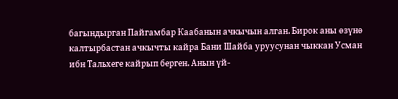багындырган Пайгамбар Каабанын ачкычын алган. Бирок аны өзүнө калтырбастан ачкычты кайра Бани Шайба уруусунан чыккан Усман ибн Тальхеге кайрып берген. Анын үй-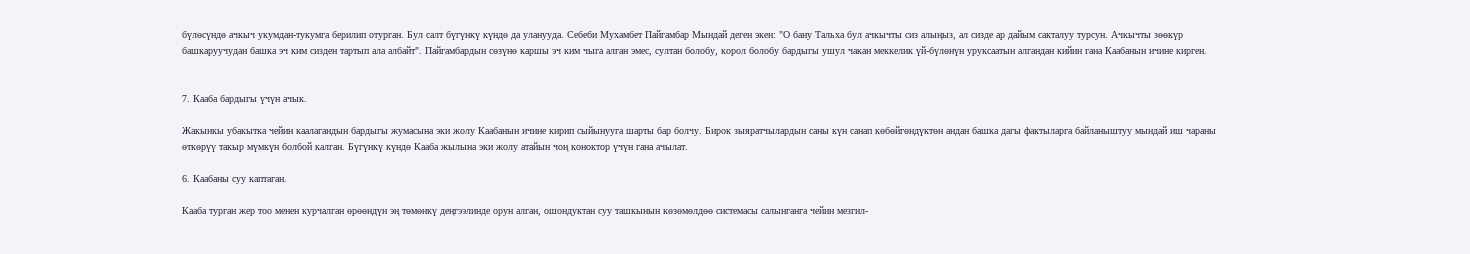бүлөсүндө ачкыч укумдан-тукумга берилип отурган. Бул салт бүгүнкү күндө да уланууда. Себеби Мухамбет Пайгамбар Мындай деген экен: "О бану Тальха бул ачкычты сиз алыңыз, ал сизде ар дайым сакталуу турсун. Ачкычты зөөкүр башкаруучудан башка эч ким сизден тартып ала албайт". Пайгамбардын сөзүнө каршы эч ким чыга алган эмес, султан болобу, корол болобу бардыгы ушул чакан меккелик үй-бүлөнүн уруксаатын алгандан кийин гана Каабанын ичине кирген.


7. Кааба бардыгы үчүн ачык.

Жакынкы убакытка чейин каалагандын бардыгы жумасына эки жолу Каабанын ичине кирип сыйынууга шарты бар болчу. Бирок зыяратчылардын саны күн санап көбөйгөндүктөн андан башка дагы фактыларга байланыштуу мындай иш чараны өткөрүү такыр мүмкүн болбой калган. Бүгүнкү күндө Кааба жылына эки жолу атайын чоң коноктор үчүн гана ачылат.

6. Каабаны суу каптаган.

Кааба турган жер тоо менен курчалган өрөөндүн эң төмөнкү деңгээлинде орун алган, ошондуктан суу ташкынын көзөмөлдөө системасы салынганга чейин мезгил-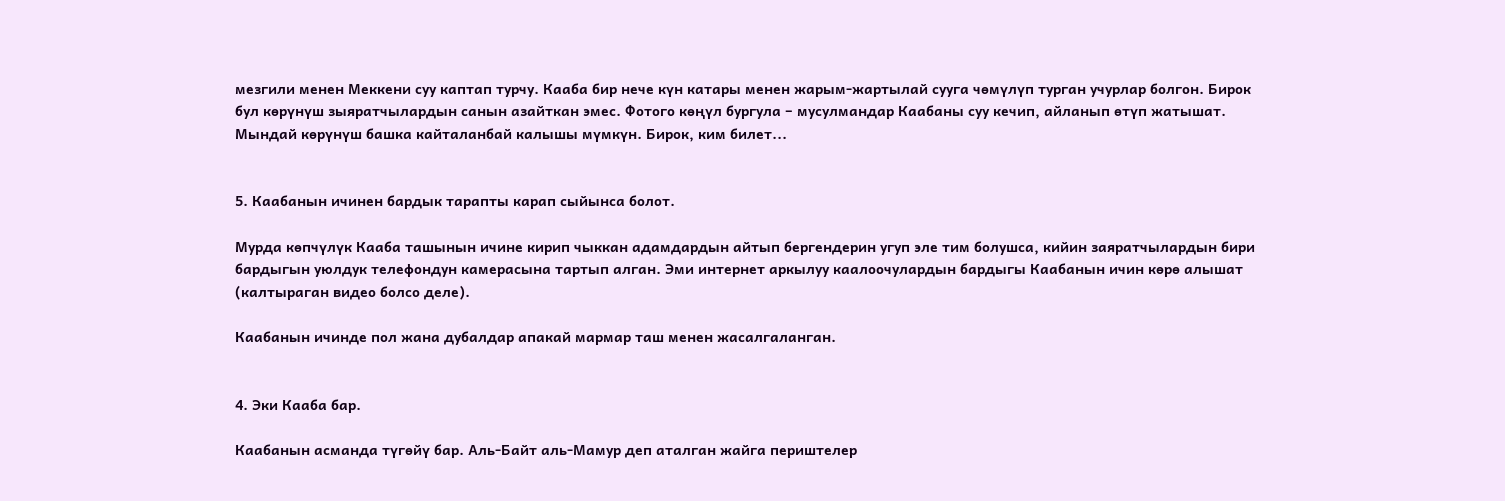мезгили менен Меккени суу каптап турчу. Кааба бир нече күн катары менен жарым-жартылай сууга чөмүлүп турган учурлар болгон. Бирок бул көрүнүш зыяратчылардын санын азайткан эмес. Фотого көңүл бургула – мусулмандар Каабаны суу кечип, айланып өтүп жатышат. Мындай көрүнүш башка кайталанбай калышы мүмкүн. Бирок, ким билет...


5. Каабанын ичинен бардык тарапты карап сыйынса болот.

Мурда көпчүлүк Кааба ташынын ичине кирип чыккан адамдардын айтып бергендерин угуп эле тим болушса, кийин заяратчылардын бири бардыгын уюлдук телефондун камерасына тартып алган. Эми интернет аркылуу каалоочулардын бардыгы Каабанын ичин көрө алышат (калтыраган видео болсо деле).

Каабанын ичинде пол жана дубалдар апакай мармар таш менен жасалгаланган.


4. Эки Кааба бар.

Каабанын асманда түгөйү бар. Аль-Байт аль-Мамур деп аталган жайга периштелер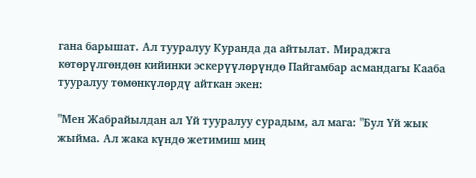гана барышат. Ал тууралуу Куранда да айтылат. Мираджга көтөрүлгөндөн кийинки эскерүүлөрүндө Пайгамбар асмандагы Кааба тууралуу төмөнкүлөрдү айткан экен:

"Мен Жабрайылдан ал Үй тууралуу сурадым, ал мага: "Бул Үй жык жыйма. Ал жака күндө жетимиш миң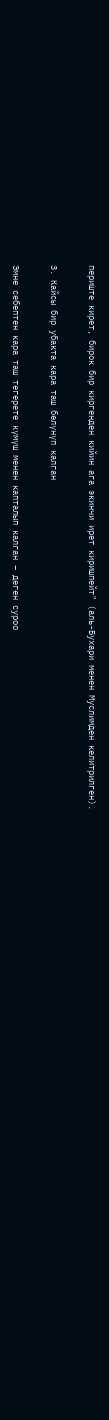периште кирет, бирок бир киргенден кийин ага экинчи ирет киришпейт" (аль-Бухари менен Муслимден келитрилген).

3. Кайсы бир убакта кара таш бөлүнүп калган

Эмне себептен кара таш тегерете күмүш менен капталып калган – деген суроо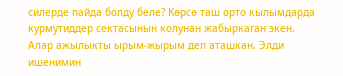силерде пайда болду беле? Көрсө таш орто кылымдарда курмутиддер сектасынын колунан жабыркаган экен. Алар ажылыкты ырым-жырым деп аташкан. Элди ишенимин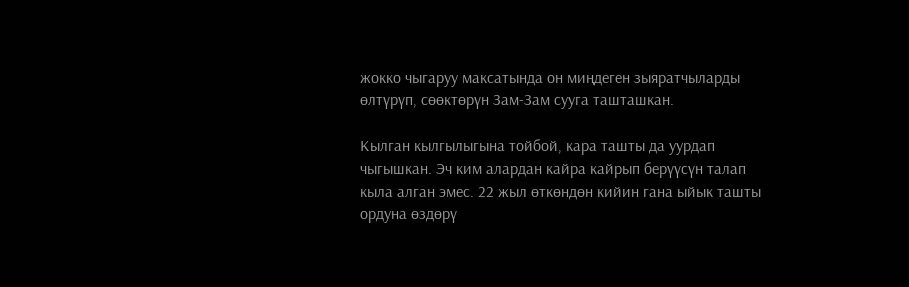жокко чыгаруу максатында он миңдеген зыяратчыларды өлтүрүп, сөөктөрүн Зам-Зам сууга ташташкан.

Кылган кылгылыгына тойбой, кара ташты да уурдап чыгышкан. Эч ким алардан кайра кайрып берүүсүн талап кыла алган эмес. 22 жыл өткөндөн кийин гана ыйык ташты ордуна өздөрү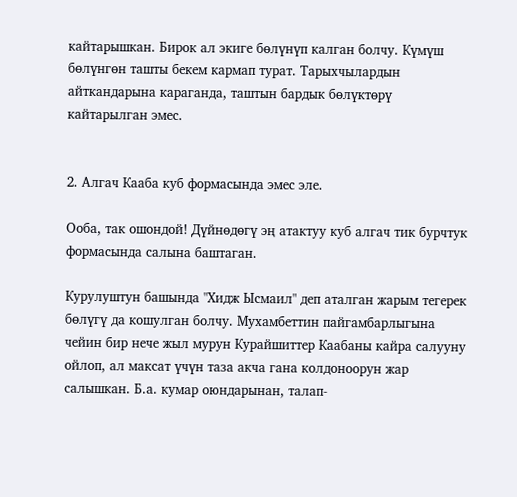кайтарышкан. Бирок ал экиге бөлүнүп калган болчу. Күмүш бөлүнгөн ташты бекем кармап турат. Тарыхчылардын айткандарына караганда, таштын бардык бөлүктөрү кайтарылган эмес.


2. Алгач Кааба куб формасында эмес эле.

Ооба, так ошондой! Дүйнөдөгү эң атактуу куб алгач тик бурчтук формасында салына баштаган.

Курулуштун башында "Хидж Ысмаил" деп аталган жарым тегерек бөлүгү да кошулган болчу. Мухамбеттин пайгамбарлыгына чейин бир нече жыл мурун Курайшиттер Каабаны кайра салууну ойлоп, ал максат үчүн таза акча гана колдоноорун жар салышкан. Б.а. кумар оюндарынан, талап-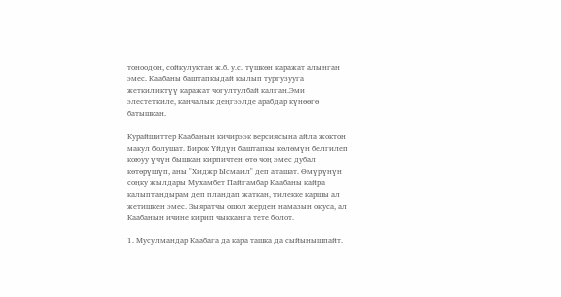тоноодон, сойкулуктан ж.б. у.с. түшкөн каражат алынган эмес. Каабаны баштапкыдай кылып тургузууга жеткиликтүү каражат чогултулбай калган.Эми элестеткиле, канчалык деңгээлде арабдар күнөөгө батышкан.

Курайшиттер Каабанын кичирээк версиясына айла жоктон макул болушат. Бирок Үйдүн баштапкы көлөмүн белгилеп коюуу үчүн бышкан кирпичтен өтө чоң эмес дубал көтөрүшүп, аны "Хиджр Ысмаил" деп аташат. Өмүрүнүн соңку жылдары Мухамбет Пайгамбар Каабаны кайра калыптандырам деп пландап жаткан, тилекке каршы ал жетишкен эмес. Зыяратчы ошол жерден намазын окуса, ал Каабанын ичине кирип чыкканга тете болот.

1. Мусулмандар Каабага да кара ташка да сыйынышпайт.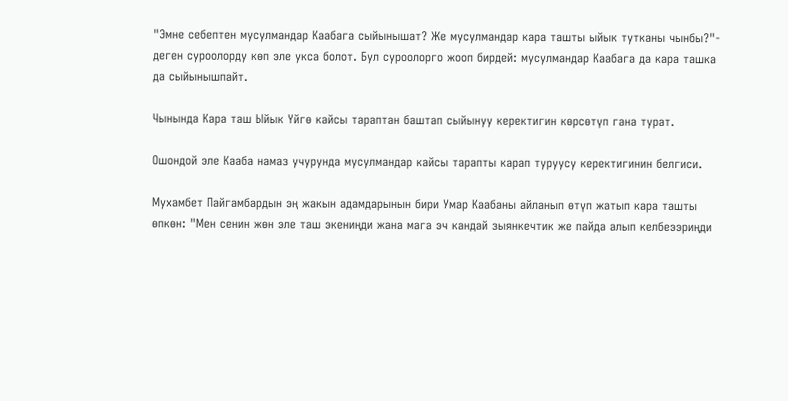"Эмне себептен мусулмандар Каабага сыйынышат? Же мусулмандар кара ташты ыйык тутканы чынбы?"- деген суроолорду көп эле укса болот. Бул суроолорго жооп бирдей: мусулмандар Каабага да кара ташка да сыйынышпайт.

Чынында Кара таш Ыйык Үйгө кайсы тараптан баштап сыйынуу керектигин көрсөтүп гана турат.

Ошондой эле Кааба намаз учурунда мусулмандар кайсы тарапты карап туруусу керектигинин белгиси.

Мухамбет Пайгамбардын эң жакын адамдарынын бири Умар Каабаны айланып өтүп жатып кара ташты өпкөн: "Мен сенин жөн эле таш экениңди жана мага эч кандай зыянкечтик же пайда алып келбеээриңди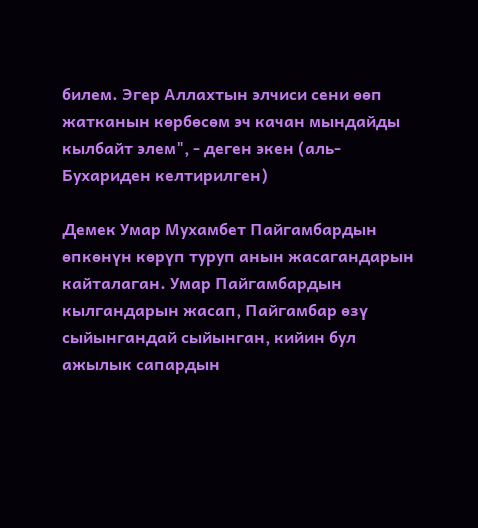билем. Эгер Аллахтын элчиси сени өөп жатканын көрбөсөм эч качан мындайды кылбайт элем", - деген экен (аль-Бухариден келтирилген)

Демек Умар Мухамбет Пайгамбардын өпкөнүн көрүп туруп анын жасагандарын кайталаган. Умар Пайгамбардын кылгандарын жасап, Пайгамбар өзү сыйынгандай сыйынган, кийин бул ажылык сапардын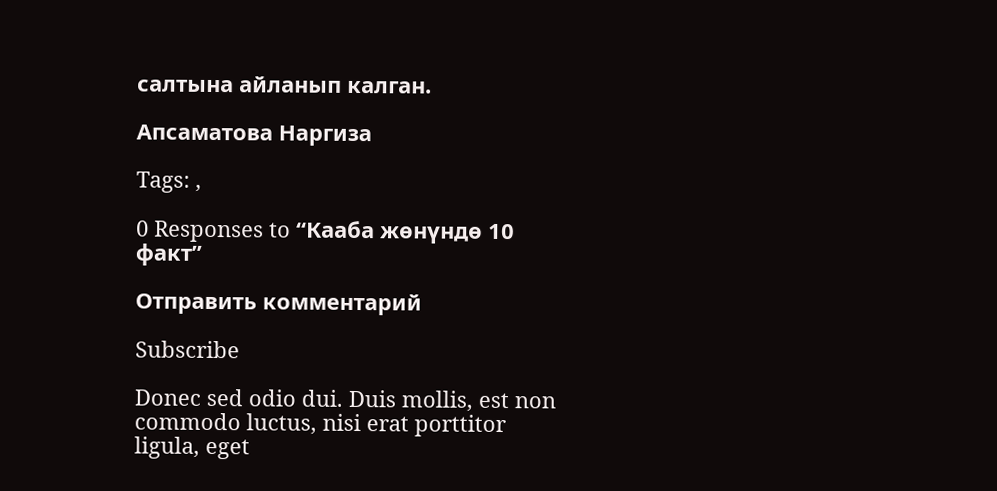салтына айланып калган.

Апсаматова Наргиза

Tags: ,

0 Responses to “Кааба жөнүндө 10 факт”

Отправить комментарий

Subscribe

Donec sed odio dui. Duis mollis, est non commodo luctus, nisi erat porttitor ligula, eget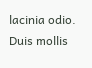lacinia odio. Duis mollis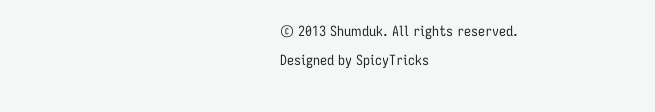© 2013 Shumduk. All rights reserved.
Designed by SpicyTricks